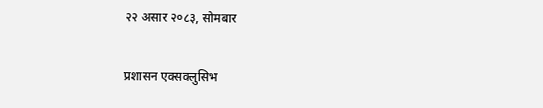२२ असार २०८३, सोमबार

प्रशासन एक्सक्लुसिभ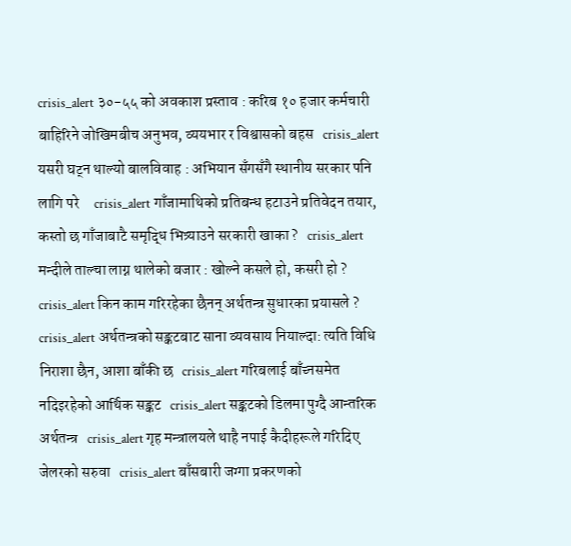crisis_alert ३०-५५ को अवकाश प्रस्ताव : करिब १० हजार कर्मचारी बाहिरिने जोखिमबीच अनुभव, व्ययभार र विश्वासको बहस   crisis_alert यसरी घट्न थाल्यो बालविवाह : अभियान सँगसँगै स्थानीय सरकार पनि लागि परे     crisis_alert गाँजामाथिको प्रतिबन्ध हटाउने प्रतिवेदन तयार, कस्तो छ गाँजाबाटै समृद्धि भित्र्याउने सरकारी खाका ?   crisis_alert मन्दीले ताल्चा लाग्न थालेको बजार : खोल्ने कसले हो, कसरी हो ?   crisis_alert किन काम गरिरहेका छैनन् अर्थतन्त्र सुधारका प्रयासले ?   crisis_alert अर्थतन्त्रको सङ्कटबाट साना व्यवसाय नियाल्दा: त्यति विधि निराशा छैन, आशा बाँकी छ   crisis_alert गरिबलाई बाँच्नसमेत नदिइरहेको आर्थिक सङ्कट   crisis_alert सङ्कटको डिलमा पुग्दै आन्तरिक अर्थतन्त्र   crisis_alert गृह मन्त्रालयले थाहै नपाई कैदीहरूले गरिदिए जेलरको सरुवा   crisis_alert बाँसबारी जग्गा प्रकरणको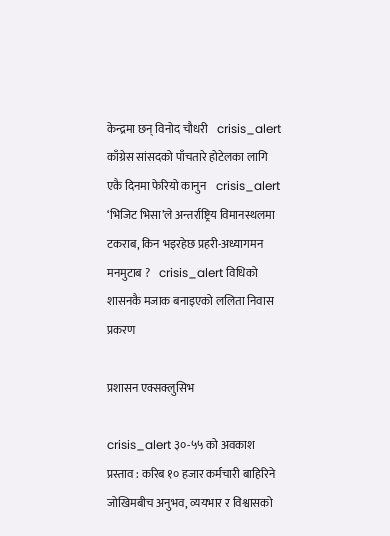केन्द्रमा छन् विनोद चौधरी    crisis_alert काँग्रेस सांसदको पाँचतारे होटेलका लागि एकै दिनमा फेरियो कानुन    crisis_alert ‘भिजिट भिसा’ले अन्तर्राष्ट्रिय विमानस्थलमा टकराब, किन भइरहेछ प्रहरी-अध्यागमन मनमुटाब ?    crisis_alert विधिको शासनकै मजाक बनाइएको ललिता निवास प्रकरण

प्रशासन एक्सक्लुसिभ

crisis_alert ३०-५५ को अवकाश प्रस्ताव : करिब १० हजार कर्मचारी बाहिरिने जोखिमबीच अनुभव, व्ययभार र विश्वासको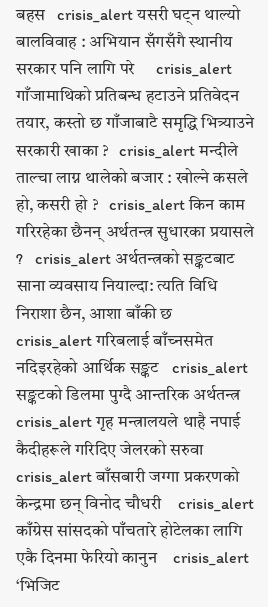बहस   crisis_alert यसरी घट्न थाल्यो बालविवाह : अभियान सँगसँगै स्थानीय सरकार पनि लागि परे     crisis_alert गाँजामाथिको प्रतिबन्ध हटाउने प्रतिवेदन तयार, कस्तो छ गाँजाबाटै समृद्धि भित्र्याउने सरकारी खाका ?   crisis_alert मन्दीले ताल्चा लाग्न थालेको बजार : खोल्ने कसले हो, कसरी हो ?   crisis_alert किन काम गरिरहेका छैनन् अर्थतन्त्र सुधारका प्रयासले ?   crisis_alert अर्थतन्त्रको सङ्कटबाट साना व्यवसाय नियाल्दा: त्यति विधि निराशा छैन, आशा बाँकी छ   crisis_alert गरिबलाई बाँच्नसमेत नदिइरहेको आर्थिक सङ्कट   crisis_alert सङ्कटको डिलमा पुग्दै आन्तरिक अर्थतन्त्र   crisis_alert गृह मन्त्रालयले थाहै नपाई कैदीहरूले गरिदिए जेलरको सरुवा   crisis_alert बाँसबारी जग्गा प्रकरणको केन्द्रमा छन् विनोद चौधरी    crisis_alert काँग्रेस सांसदको पाँचतारे होटेलका लागि एकै दिनमा फेरियो कानुन    crisis_alert ‘भिजिट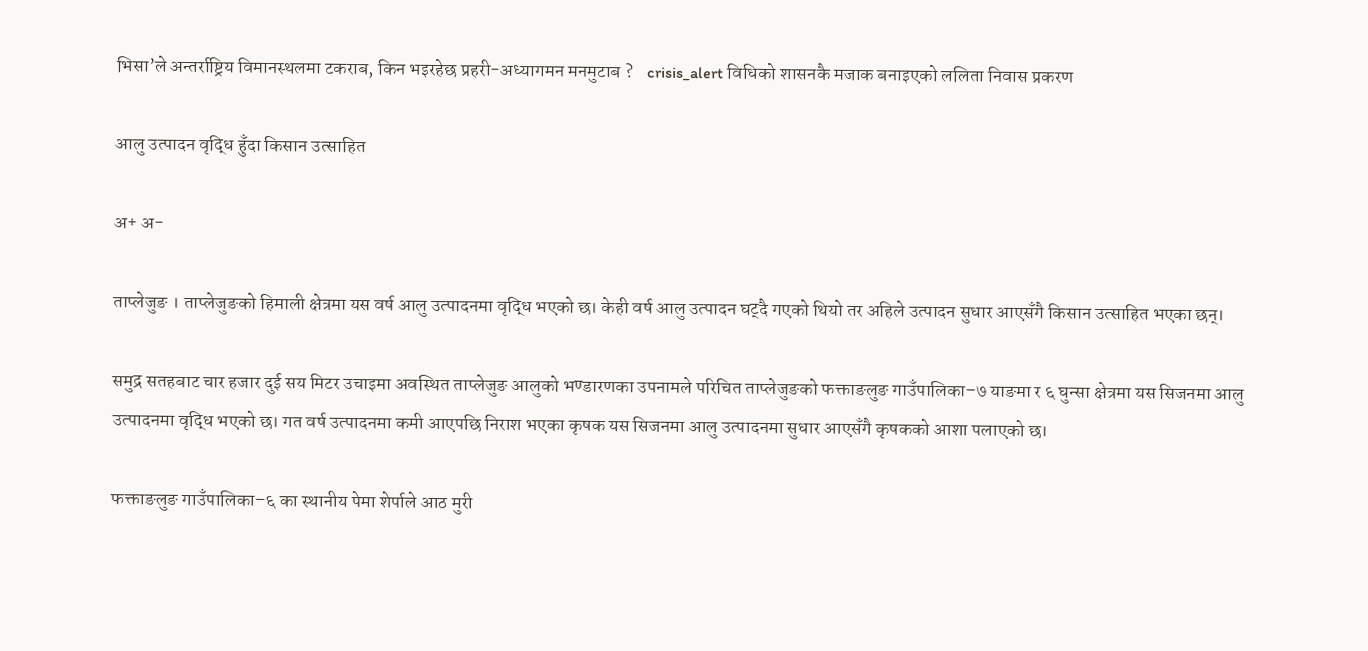भिसा’ले अन्तर्राष्ट्रिय विमानस्थलमा टकराब, किन भइरहेछ प्रहरी-अध्यागमन मनमुटाब ?    crisis_alert विधिको शासनकै मजाक बनाइएको ललिता निवास प्रकरण

आलु उत्पादन वृद्धि हुँदा किसान उत्साहित

अ+ अ-

ताप्लेजुङ । ताप्लेजुङको हिमाली क्षेत्रमा यस वर्ष आलु उत्पादनमा वृद्धि भएको छ। केही वर्ष आलु उत्पादन घट्दै गएको थियो तर अहिले उत्पादन सुधार आएसँगै किसान उत्साहित भएका छन्।

समुद्र सतहबाट चार हजार दुई सय मिटर उचाइमा अवस्थित ताप्लेजुङ आलुको भण्डारणका उपनामले परिचित ताप्लेजुङको फक्ताङलुङ गाउँपालिका–७ याङमा र ६ घुन्सा क्षेत्रमा यस सिजनमा आलु उत्पादनमा वृद्धि भएको छ। गत वर्ष उत्पादनमा कमी आएपछि निराश भएका कृषक यस सिजनमा आलु उत्पादनमा सुधार आएसँगै कृषकको आशा पलाएको छ।

फक्ताङलुङ गाउँपालिका–६ का स्थानीय पेमा शेर्पाले आठ मुरी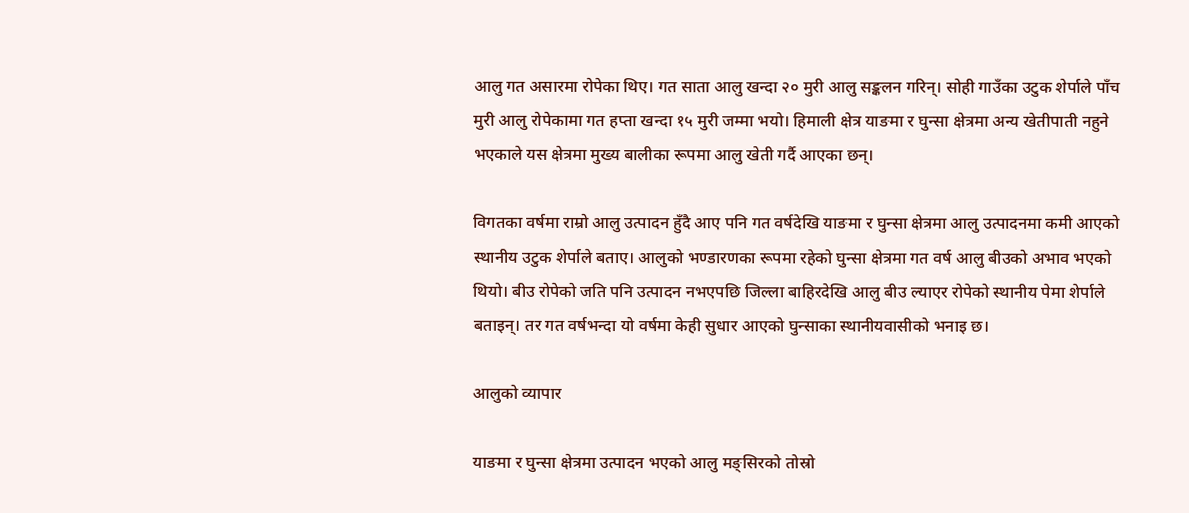आलु गत असारमा रोपेका थिए। गत साता आलु खन्दा २० मुरी आलु सङ्कलन गरिन्। सोही गाउँका उटुक शेर्पाले पाँच मुरी आलु रोपेकामा गत हप्ता खन्दा १५ मुरी जम्मा भयो। हिमाली क्षेत्र याङमा र घुन्सा क्षेत्रमा अन्य खेतीपाती नहुने भएकाले यस क्षेत्रमा मुख्य बालीका रूपमा आलु खेती गर्दै आएका छन्।

विगतका वर्षमा राम्रो आलु उत्पादन हुँदै आए पनि गत वर्षदेखि याङमा र घुन्सा क्षेत्रमा आलु उत्पादनमा कमी आएको स्थानीय उटुक शेर्पाले बताए। आलुको भण्डारणका रूपमा रहेको घुन्सा क्षेत्रमा गत वर्ष आलु बीउको अभाव भएको थियो। बीउ रोपेको जति पनि उत्पादन नभएपछि जिल्ला बाहिरदेखि आलु बीउ ल्याएर रोपेको स्थानीय पेमा शेर्पाले बताइन्। तर गत वर्षभन्दा यो वर्षमा केही सुधार आएको घुन्साका स्थानीयवासीको भनाइ छ।

आलुको व्यापार

याङमा र घुन्सा क्षेत्रमा उत्पादन भएको आलु मङ्सिरको तोस्रो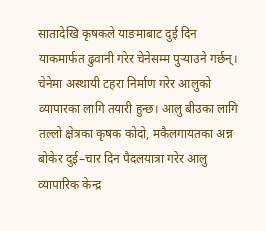सातादेखि कृषकले याङमाबाट दुई दिन याकमार्फत ढुवानी गरेर चेनेसम्म पुर्‍याउने गर्छन्। चेनेमा अस्थायी टहरा निर्माण गरेर आलुको व्यापारका लागि तयारी हुन्छ। आलु बीउका लागि तल्लो क्षेत्रका कृषक कोदो, मकैलगायतका अन्न बोकेर दुई–चार दिन पैदलयात्रा गरेर आलु व्यापारिक केन्द्र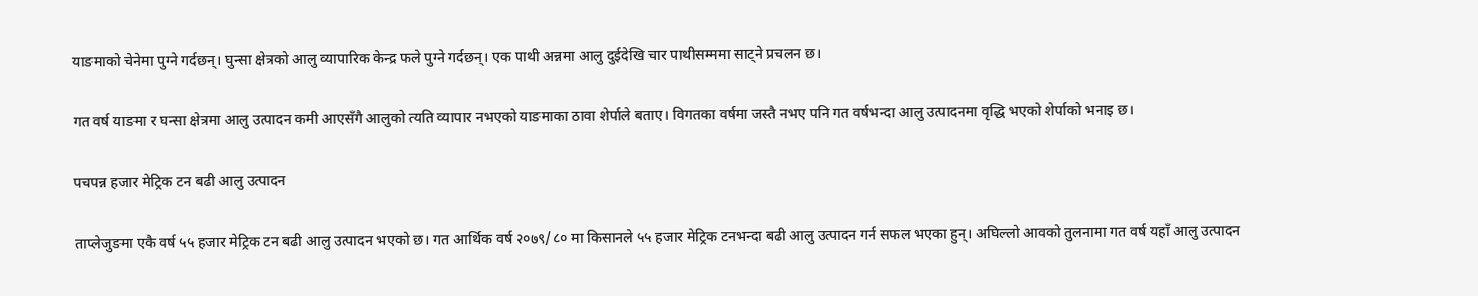याङमाको चेनेमा पुग्ने गर्दछन्। घुन्सा क्षेत्रको आलु व्यापारिक केन्द्र फले पुग्ने गर्दछन्। एक पाथी अन्नमा आलु दुईदेखि चार पाथीसम्ममा साट्ने प्रचलन छ।

गत वर्ष याङमा र घन्सा क्षेत्रमा आलु उत्पादन कमी आएसँगै आलुको त्यति व्यापार नभएको याङमाका ठावा शेर्पाले बताए। विगतका वर्षमा जस्तै नभए पनि गत वर्षभन्दा आलु उत्पादनमा वृद्धि भएको शेर्पाको भनाइ छ।

पचपन्न हजार मेट्रिक टन बढी आलु उत्पादन

ताप्लेजुङमा एकै वर्ष ५५ हजार मेट्रिक टन बढी आलु उत्पादन भएको छ। गत आर्थिक वर्ष २०७९/८० मा किसानले ५५ हजार मेट्रिक टनभन्दा बढी आलु उत्पादन गर्न सफल भएका हुन्। अघिल्लो आवको तुलनामा गत वर्ष यहाँ आलु उत्पादन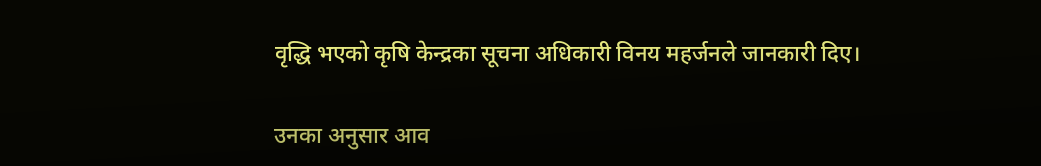वृद्धि भएको कृषि केन्द्रका सूचना अधिकारी विनय महर्जनले जानकारी दिए।

उनका अनुसार आव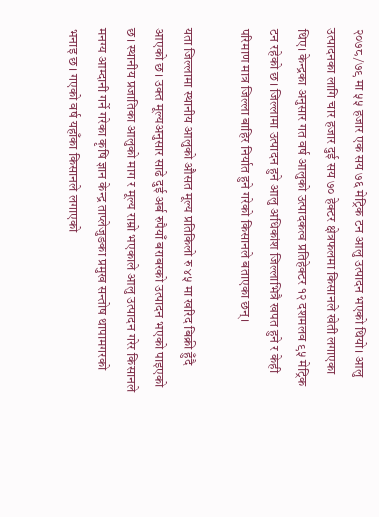२०७८/७९ मा ५५ हजार एक सय ७६ मेट्रिक टन आलु उत्पादन भएको थियो। आलु उत्पादनका लागि चार हजार दुई सय ७० हेक्टर क्षेत्रफलमा किसानले खेती लगाएका थिए। केन्द्रका अनुसार गत वर्ष आलुको उत्पादकत्व प्रतिहेक्टर १२ दशमलव ९५ मेट्रिक टन रहेको छ। जिल्लामा उत्पादन हुने आलु अधिकांश जिल्लाभित्रै खपत हुने र केही परिमाण मात्र जिल्ला बाहिर निर्यात हुने गरेको किसानले बताएका छन्।

यता जिल्लामा स्थानीय आलुको औसत मूल्य प्रतिकिलो रु ४५ मा खरिद बिक्री हुँदै आएको छ। उक्त मूल्यअनुसार साढे दुई अर्ब रुपैयाँ बराबरको उत्पादन भएको पाइएको छ। स्थानीय प्रजातिका आलुको माग र मूल्य राम्रो भएकाले आलु उत्पादन गरेर किसानले मनग्य आम्दानी गर्ने गरेका कृषि ज्ञान केन्द्र ताप्लेजुङका प्रमुख सन्तोष थापामगरको भनाइ छ। गएको वर्ष यहाँका किसानले लगाएको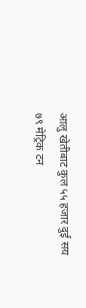आलु खेतीबाट कुल ५५ हजार दुई सय ७९ मेट्रिक टन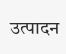उत्पादन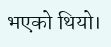भएको थियो।